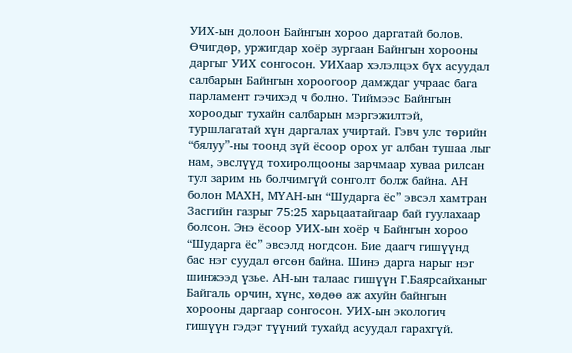УИХ-ын долоон Байнгын хороо даргатай болов. Өчигдөр, уржигдар хоёр зургаан Байнгын хорооны даргыг УИХ сонгосон. УИХаар хэлэлцэх бүх асуудал салбарын Байнгын хороогоор дамждаг учраас бага парламент гэчихэд ч болно. Тиймээс Байнгын хороодыг тухайн салбарын мэргэжилтэй, туршлагатай хүн даргалах учиртай. Гэвч улс төрийн “бялуу”-ны тоонд зүй ёсоор орох уг албан тушаа лыг нам, эвслүүд тохиролцооны зарчмаар хуваа рилсан тул зарим нь болчимгүй сонголт болж байна. АН болон МАХН, МҮАН-ын “Шударга ёс” эвсэл хамтран Засгийн газрыг 75:25 харьцаатайгаар бай гуулахаар болсон. Энэ ёсоор УИХ-ын хоёр ч Байнгын хороо “Шударга ёс” эвсэлд ногдсон. Бие даагч гишүүнд бас нэг суудал өгсөн байна. Шинэ дарга нарыг нэг шинжээд үзье. АН-ын талаас гишүүн Г.Баярсайханыг Байгаль орчин, хүнс, хөдөө аж ахуйн байнгын хорооны даргаар сонгосон. УИХ-ын экологич гишүүн гэдэг түүний тухайд асуудал гарахгүй.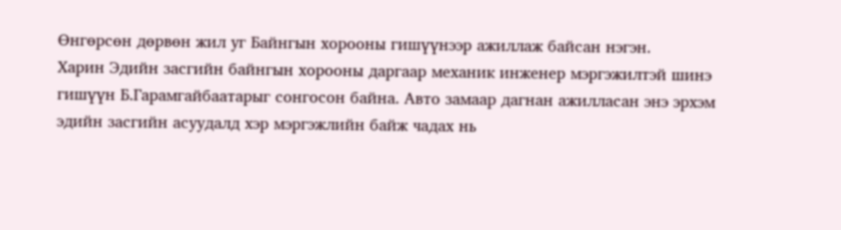Өнгөрсөн дөрвөн жил уг Байнгын хорооны гишүүнээр ажиллаж байсан нэгэн.
Харин Эдийн засгийн байнгын хорооны даргаар механик инженер мэргэжилтэй шинэ гишүүн Б.Гарамгайбаатарыг сонгосон байна. Авто замаар дагнан ажилласан энэ эрхэм эдийн засгийн асуудалд хэр мэргэжлийн байж чадах нь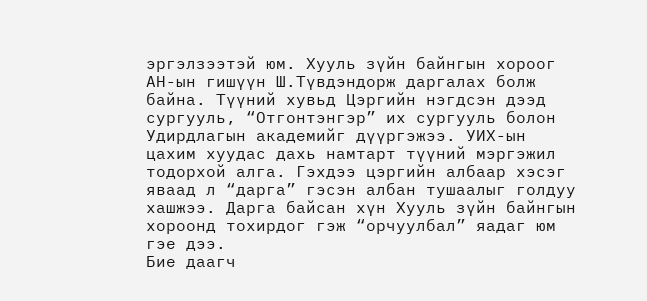эргэлзээтэй юм. Хууль зүйн байнгын хороог АН-ын гишүүн Ш.Түвдэндорж даргалах болж байна. Түүний хувьд Цэргийн нэгдсэн дээд сургууль, “Отгонтэнгэр” их сургууль болон Удирдлагын академийг дүүргэжээ. УИХ-ын цахим хуудас дахь намтарт түүний мэргэжил тодорхой алга. Гэхдээ цэргийн албаар хэсэг яваад л “дарга” гэсэн албан тушаалыг голдуу хашжээ. Дарга байсан хүн Хууль зүйн байнгын хороонд тохирдог гэж “орчуулбал” яадаг юм гэе дээ.
Бие даагч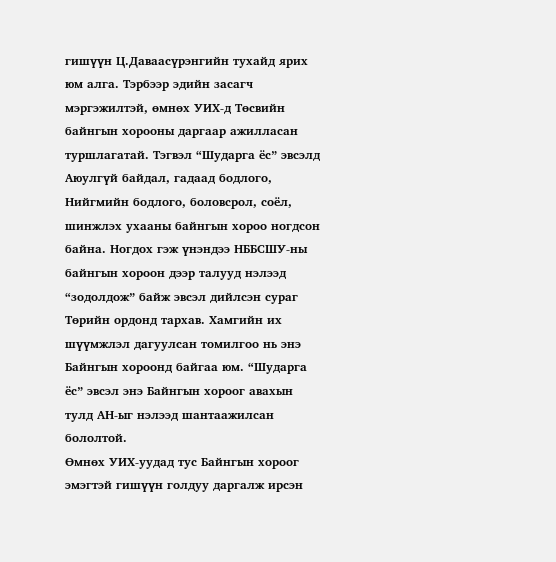гишүүн Ц.Даваасүрэнгийн тухайд ярих юм алга. Тэрбээр эдийн засагч мэргэжилтэй, өмнөх УИХ-д Төсвийн байнгын хорооны даргаар ажилласан туршлагатай. Тэгвэл “Шударга ёс” эвсэлд Аюулгүй байдал, гадаад бодлого, Нийгмийн бодлого, боловсрол, соёл, шинжлэх ухааны байнгын хороо ногдсон байна. Ногдох гэж үнэндээ НББСШУ-ны байнгын хороон дээр талууд нэлээд “зодолдож” байж эвсэл дийлсэн сураг Төрийн ордонд тархав. Хамгийн их шүүмжлэл дагуулсан томилгоо нь энэ Байнгын хороонд байгаа юм. “Шударга ёс” эвсэл энэ Байнгын хороог авахын тулд АН-ыг нэлээд шантаажилсан бололтой.
Өмнөх УИХ-уудад тус Байнгын хороог эмэгтэй гишүүн голдуу даргалж ирсэн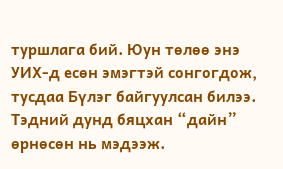туршлага бий. Юун төлөө энэ УИХ-д есөн эмэгтэй сонгогдож, тусдаа Бүлэг байгуулсан билээ. Тэдний дунд бяцхан “дайн” өрнөсөн нь мэдээж.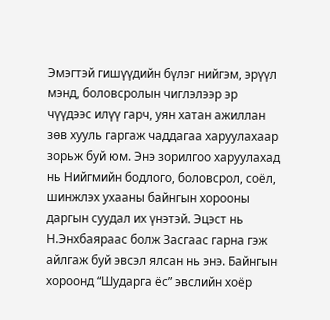Эмэгтэй гишүүдийн бүлэг нийгэм, эрүүл мэнд, боловсролын чиглэлээр эр чүүдээс илүү гарч, уян хатан ажиллан зөв хууль гаргаж чаддагаа харуулахаар зорьж буй юм. Энэ зорилгоо харуулахад нь Нийгмийн бодлого, боловсрол, соёл, шинжлэх ухааны байнгын хорооны даргын суудал их үнэтэй. Эцэст нь Н.Энхбаяраас болж Засгаас гарна гэж айлгаж буй эвсэл ялсан нь энэ. Байнгын хороонд “Шударга ёс” эвслийн хоёр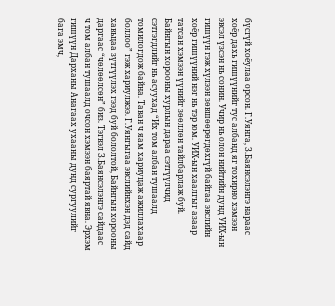бүсгүй хоёулаа орсон. Г.Уянга, З.Баянсэлэнгэ нараас хоёр дахь гишүүнийг тус албанд яг тохирно хэмээн эвсэл үзсэн нь сонин. Учир нь олон нийтийн дунд УИХ-ын гишүүн гэж хүлээн зөвшөөрөгдөхгүй байгаа эвслийн хоёр гишүүний нэг нь тэр юм. УИХ-ын хаалгыг азаар татсан хэмээн үүнийг зөөллөн тайлбарлаж буй.
Байнгын хорооны хурлын дараа сэтгүүлчид сэтгэгдлийг нь асуухад “Их том албан тушаалд томилогдож байна. Таван ч яам хариуцаж ажиллахаар боллоо” гэж хариулжээ. Г.Уянгыгаа эвслийнхэн дэд сайд хавьцаа зүтгүүлэх гээд буй бололтой, Байнгын хорооны даргаас “чөлөөлсөн” биз. Тэгвэл З.Баянсэлэнгэ сайдаас ч том албан тушаалд очсон хэмээн баяртай явна. Эрхэм гишүүн Дарханы Анагаах ухааны дунд сургуулийг бага эмч,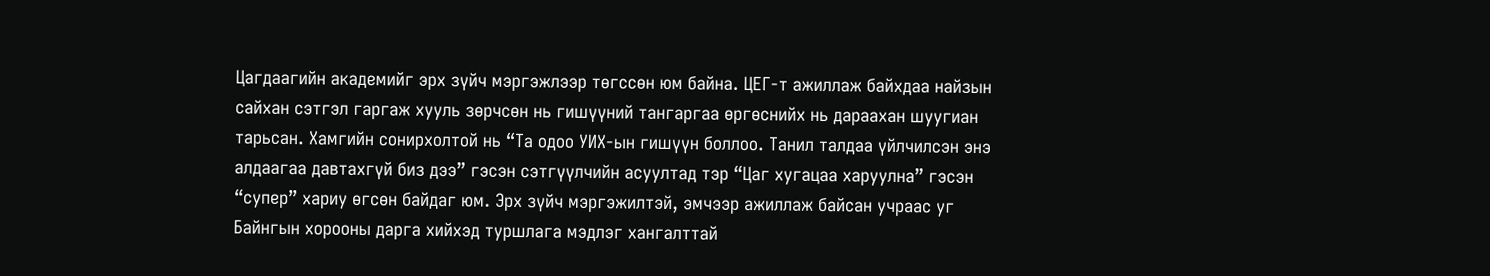Цагдаагийн академийг эрх зүйч мэргэжлээр төгссөн юм байна. ЦЕГ-т ажиллаж байхдаа найзын сайхан сэтгэл гаргаж хууль зөрчсөн нь гишүүний тангаргаа өргөснийх нь дараахан шуугиан тарьсан. Хамгийн сонирхолтой нь “Та одоо УИХ-ын гишүүн боллоо. Танил талдаа үйлчилсэн энэ алдаагаа давтахгүй биз дээ” гэсэн сэтгүүлчийн асуултад тэр “Цаг хугацаа харуулна” гэсэн “супер” хариу өгсөн байдаг юм. Эрх зүйч мэргэжилтэй, эмчээр ажиллаж байсан учраас уг Байнгын хорооны дарга хийхэд туршлага мэдлэг хангалттай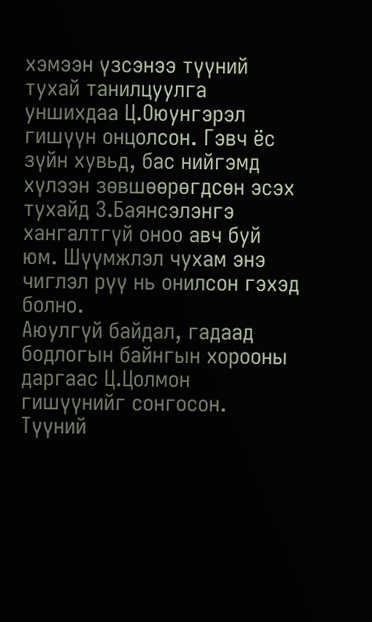хэмээн үзсэнээ түүний тухай танилцуулга уншихдаа Ц.Оюунгэрэл гишүүн онцолсон. Гэвч ёс зүйн хувьд, бас нийгэмд хүлээн зөвшөөрөгдсөн эсэх тухайд З.Баянсэлэнгэ хангалтгүй оноо авч буй юм. Шүүмжлэл чухам энэ чиглэл рүү нь онилсон гэхэд болно.
Аюулгүй байдал, гадаад бодлогын байнгын хорооны даргаас Ц.Цолмон гишүүнийг сонгосон. Түүний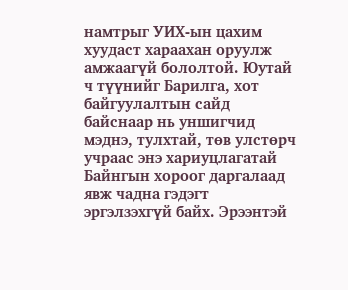намтрыг УИХ-ын цахим хуудаст хараахан оруулж амжаагүй бололтой. Юутай ч түүнийг Барилга, хот байгуулалтын сайд байснаар нь уншигчид мэднэ, тулхтай, төв улстөрч учраас энэ хариуцлагатай Байнгын хороог даргалаад явж чадна гэдэгт эргэлзэхгүй байх. Эрээнтэй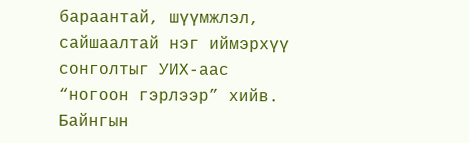бараантай, шүүмжлэл, сайшаалтай нэг иймэрхүү сонголтыг УИХ-аас “ногоон гэрлээр” хийв. Байнгын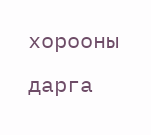хорооны дарга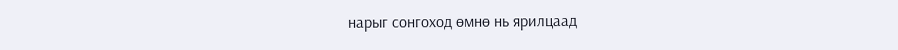нарыг сонгоход өмнө нь ярилцаад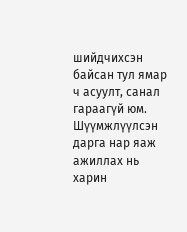шийдчихсэн байсан тул ямар ч асуулт, санал гараагүй юм. Шүүмжлүүлсэн дарга нар яаж ажиллах нь харин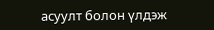асуулт болон үлдэж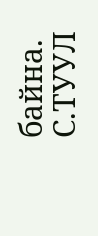байна.
С.ТУУЛ